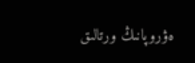ەۋروپانىڭ ورتالىق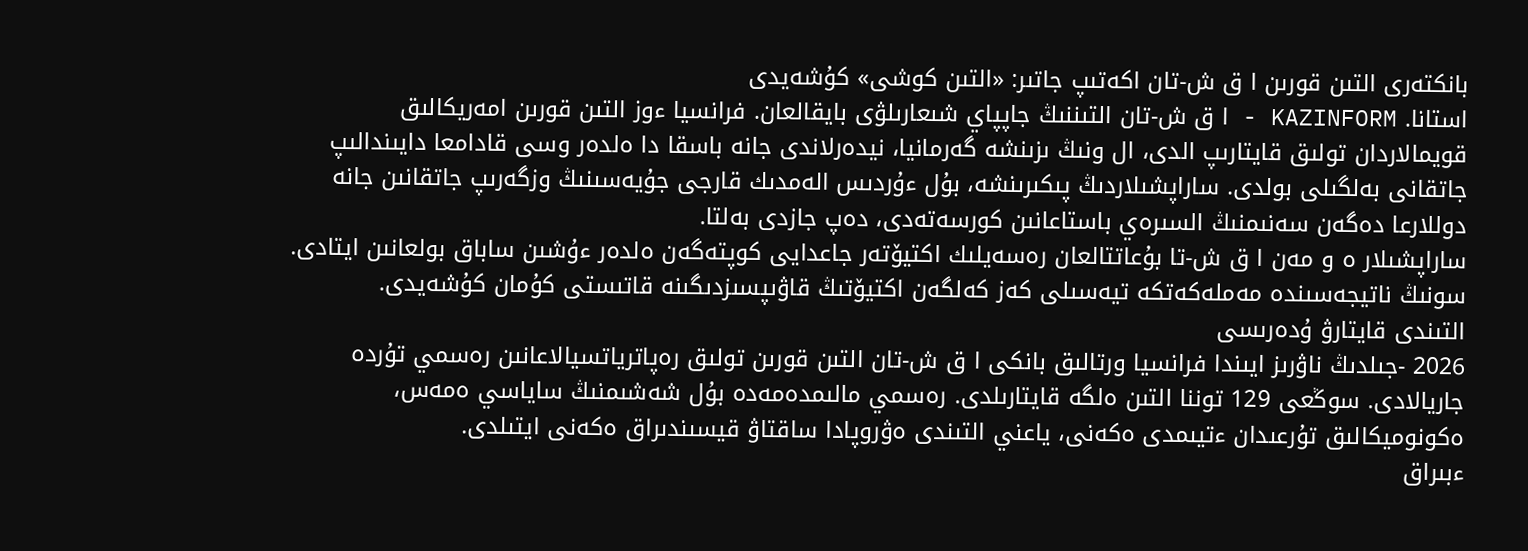بانكتەرى التىن قورىن ا ق ش-تان اكەتىپ جاتىر: «التىن كوشى» كۇشەيدى
استانا. KAZINFORM - ا ق ش-تان التىننىڭ جاپپاي شىعارىلۋى بايقالعان. فرانسيا ءوز التىن قورىن امەريكالىق قويمالاردان تولىق قايتارىپ الدى، ال ونىڭ ىزىنشە گەرمانيا، نيدەرلاندى جانە باسقا دا ەلدەر وسى قادامعا دايىندالىپ جاتقانى بەلگىلى بولدى. ساراپشىلاردىڭ پىكىرىنشە، بۇل ءۇردىس الەمدىك قارجى جۇيەسىنىڭ وزگەرىپ جاتقانىن جانە دوللارعا دەگەن سەنىمنىڭ السىرەي باستاعانىن كورسەتەدى، دەپ جازدى بەلتا.
ساراپشىلار ە و مەن ا ق ش-تا بۇعاتتالعان رەسەيلىك اكتيۆتەر جاعدايى كوپتەگەن ەلدەر ءۇشىن ساباق بولعانىن ايتادى. سونىڭ ناتيجەسىندە مەملەكەتكە تيەسىلى كەز كەلگەن اكتيۆتىڭ قاۋىپسىزدىگىنە قاتىستى كۇمان كۇشەيدى.
التىندى قايتارۋ ۇدەرىسى
2026 -جىلدىڭ ناۋرىز ايىندا فرانسيا ورتالىق بانكى ا ق ش-تان التىن قورىن تولىق رەپاترياتسيالاعانىن رەسمي تۇردە جاريالادى. سوڭعى 129 توننا التىن ەلگە قايتارىلدى. رەسمي مالىمدەمەدە بۇل شەشىمنىڭ ساياسي ەمەس، ەكونوميكالىق تۇرعىدان ءتيىمدى ەكەنى، ياعني التىندى ەۋروپادا ساقتاۋ قيسىندىراق ەكەنى ايتىلدى.
ءبىراق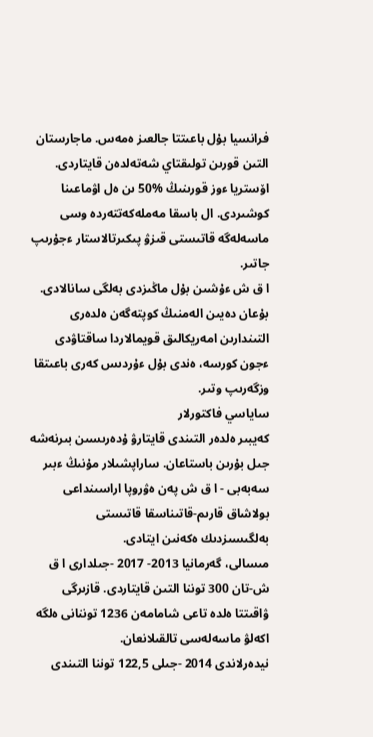فرانسيا بۇل باعىتتا جالعىز ەمەس. ماجارستان التىن قورىن تولىقتاي شەتەلدەن قايتاردى. اۆستريا ءوز قورىنىڭ %50 ىن ەل اۋماعىنا كوشىردى. ال باسقا مەملەكەتتەردە وسى ماسەلەگە قاتىستى قىزۋ پىكىرتالاستار ءجۇرىپ جاتىر.
ا ق ش ءۇشىن بۇل ماڭىزدى بەلگى سانالادى. بۇعان دەيىن الەمنىڭ كوپتەگەن ەلدەرى التىندارىن امەريكالىق قويمالاردا ساقتاۋدى ءجون كورسە، ەندى بۇل ءۇردىس كەرى باعىتقا وزگەرىپ وتىر.
ساياسي فاكتورلار
كەيبىر ەلدەر التىندى قايتارۋ ۇدەرىسىن بىرنەشە جىل بۇرىن باستاعان. ساراپشىلار مۇنىڭ ءبىر سەبەبى - ا ق ش پەن ەۋروپا اراسىنداعى بولاشاق قارىم-قاتىناسقا قاتىستى بەلگىسىزدىك ەكەنىن ايتادى.
مىسالى، گەرمانيا 2013- 2017 -جىلدارى ا ق ش-تان 300 توننا التىن قايتاردى. قازىرگى ۋاقىتتا ەلدە تاعى شامامەن 1236 توننانى ەلگە اكەلۋ ماسەلەسى تالقىلانعان.
نيدەرلاندى 2014 -جىلى 122,5 توننا التىندى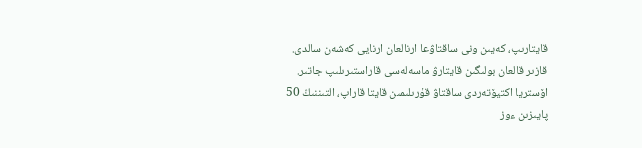قايتارىپ، كەيىن ونى ساقتاۋعا ارنالعان ارنايى كەشەن سالدى. قازىر قالعان بولىگىن قايتارۋ ماسەلەسى قاراستىرىلىپ جاتىر.
اۆستريا اكتيۆتەردى ساقتاۋ قۇرىلىمىن قايتا قاراپ، التىننىڭ 50 پايىزىن ءوز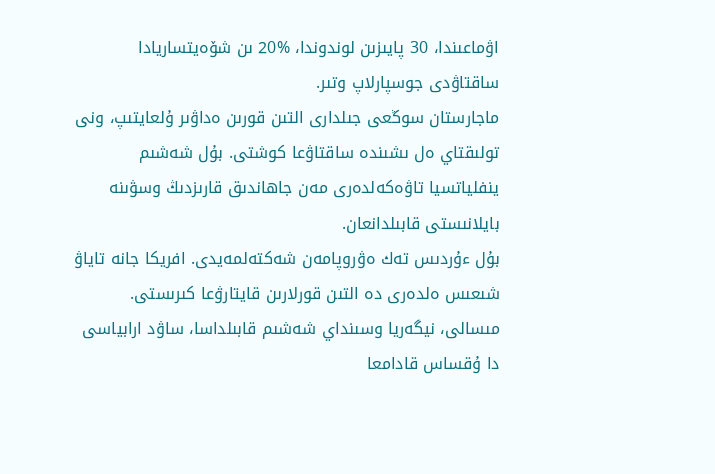اۋماعىندا، 30 پايىزىن لوندوندا، %20 ىن شۆەيتساريادا ساقتاۋدى جوسپارلاپ وتىر.
ماجارستان سوڭعى جىلدارى التىن قورىن ەداۋىر ۇلعايتىپ، ونى تولىقتاي ەل ىشىندە ساقتاۋعا كوشتى. بۇل شەشىم ينفلياتسيا تاۋەكەلدەرى مەن جاھاندىق قارىزدىڭ وسۋىنە بايلانىستى قابىلدانعان.
بۇل ءۇردىس تەك ەۋروپامەن شەكتەلمەيدى. افريكا جانە تاياۋ شىعىس ەلدەرى دە التىن قورلارىن قايتارۋعا كىرىستى. مىسالى، نيگەريا وسىنداي شەشىم قابىلداسا، ساۋد ارابياسى دا ۇقساس قادامعا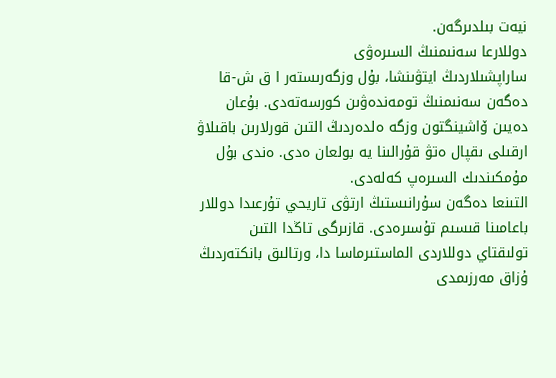نيەت بىلدىرگەن.
دوللارعا سەنىمنىڭ السىرەۋى
ساراپشىلاردىڭ ايتۋىنشا، بۇل وزگەرىستەر ا ق ش-قا دەگەن سەنىمنىڭ تومەندەۋىن كورسەتەدى. بۇعان دەيىن ۆاشينگتون وزگە ەلدەردىڭ التىن قورلارىن باقىلاۋ ارقىلى ىقپال ەتۋ قۇرالىنا يە بولعان ەدى. ەندى بۇل مۇمكىندىك السىرەپ كەلەدى.
التىنعا دەگەن سۇرانىستىڭ ارتۋى تاريحي تۇرعىدا دوللار باعامىنا قىسىم تۇسىرەدى. قازىرگى تاڭدا التىن تولىقتاي دوللاردى الماستىرماسا دا، ورتالىق بانكتەردىڭ ۇزاق مەرزىمدى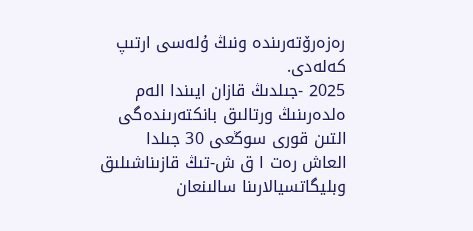رەزەرۆتەرىندە ونىڭ ۇلەسى ارتىپ كەلەدى.
2025 -جىلدىڭ قازان ايىندا الەم ەلدەرىنىڭ ورتالىق بانكتەرىندەگى التىن قورى سوڭعى 30 جىلدا العاش رەت ا ق ش-تىڭ قازىناشىلىق وبليگاتسيالارىنا سالىنعان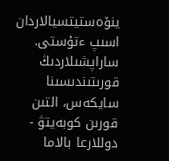ينۆەستيتسيالاردان اسىپ ءتۇستى.
ساراپشىلاردىڭ قورىتىندىسىنا سايكەس، التىن قورىن كوبەيتۋ - دوللارعا بالاما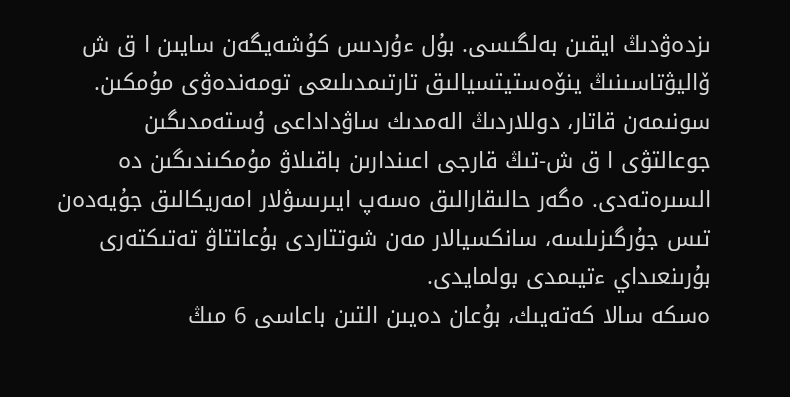ىزدەۋدىڭ ايقىن بەلگىسى. بۇل ءۇردىس كۇشەيگەن سايىن ا ق ش ۆاليۋتاسىنىڭ ينۆەستيتسيالىق تارتىمدىلىعى تومەندەۋى مۇمكىن.
سونىمەن قاتار، دوللاردىڭ الەمدىك ساۋداداعى ۇستەمدىگىن جوعالتۋى ا ق ش-تىڭ قارجى اعىندارىن باقىلاۋ مۇمكىندىگىن دە السىرەتەدى. ەگەر حالىقارالىق ەسەپ ايىرىسۋلار امەريكالىق جۇيەدەن تىس جۇرگىزىلسە، سانكسيالار مەن شوتتاردى بۇعاتتاۋ تەتىكتەرى بۇرىنعىداي ءتيىمدى بولمايدى.
ەسكە سالا كەتەيىك، بۇعان دەيىن التىن باعاسى 6 مىڭ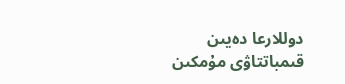دوللارعا دەيىن قىمباتتاۋى مۇمكىن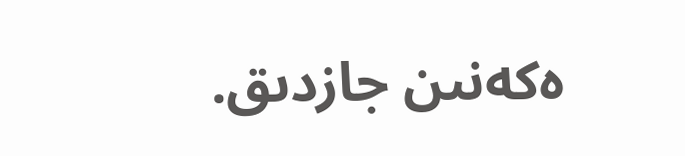ەكەنىن جازدىق.